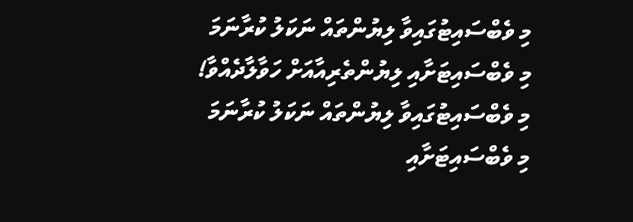މި ވެބްސައިޓުގައިވާ ލިޔުންތައް ނަކަލު ކުރާނަމަ މި ވެބްސައިޓަށާއި ލިޔުންތެރިއާއަށް ހަވާލާދެއްވާ!
މި ވެބްސައިޓުގައިވާ ލިޔުންތައް ނަކަލު ކުރާނަމަ މި ވެބްސައިޓަށާއި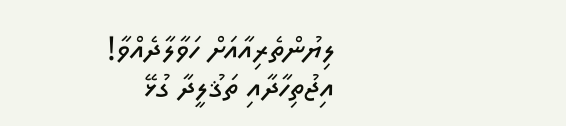ލިޔުންތެރިއާއަށް ހަވާލާދެއްވާ!
އިޖުތިހާދާއި ތަޤުލީދާ ގުޅޭ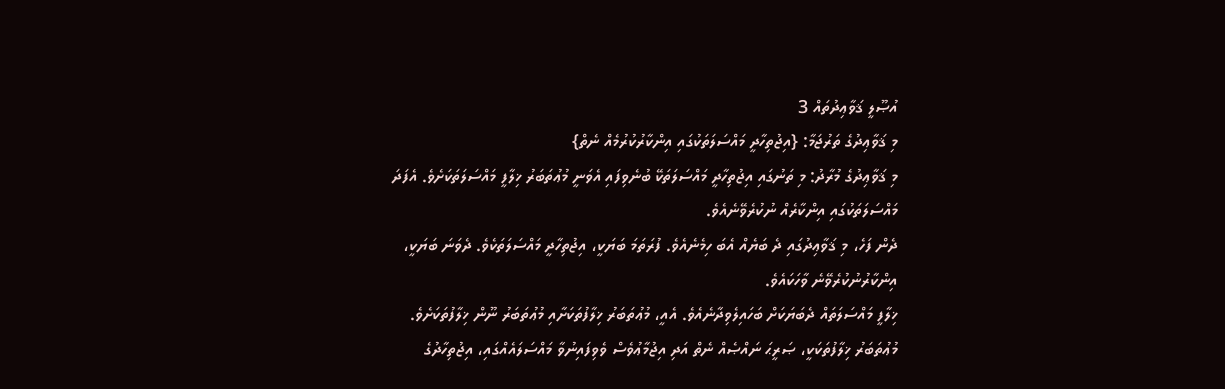އުޞޫލީ ޤަވާޢިދުތައް 3
މި ޤަވާޢިދުގެ ތަރުޖަމާ: {އިޖުތިހާދީ މައްސަލަތަކުގައި އިންކާރުކުރުމެއް ނެތް}
މި ޤަވާޢިދުގެ މުރާދު: މި ތަނުގައި އިޖުތިހާދީ މައްސަލަތަކޭ ބުނެވިފައި އެވަނީ މުޢުތަބަރު ޚިލާފީ މައްސަލަތަކަށެވެ. އެފަދަ މައްސަލަތަކުގައި އިންކާރެއް ނުކުރެވޭނެއެވެ.
ދެން ފަހެ، މި ޤަވާޢިދުގައި ދެ ބަޔެއް އެބަ ހިމެނެއެވެ. ފުރަތަމަ ބަޔަކީ، އިޖުތިހާދީ މައްސަލަތަކެވެ. ދެވަނަ ބަޔަކީ، އިންކާރުނުކުރެވޭނެ ވާހަކައެވެ.
ޚިލާފީ މައްސަލަތައް ދެބަޔަކަށް ބަހައިލެވިދާނެއެވެ. އެއީ، މުޢުތަބަރު ޚިލާފުތަކަށާއި މުޢުތަބަރު ނޫން ޚިލާފުތަކަށެވެ. މުޢުތަބަރު ޚިލާފުތަކަކީ، ޞަރީޙަ ނައްޞެއް ނެތް އަދި އިޖުމާޢުވެސް ވެވިފައިނުވާ މައްސަލައެއްގައި، އިޖުތިހާދުގެ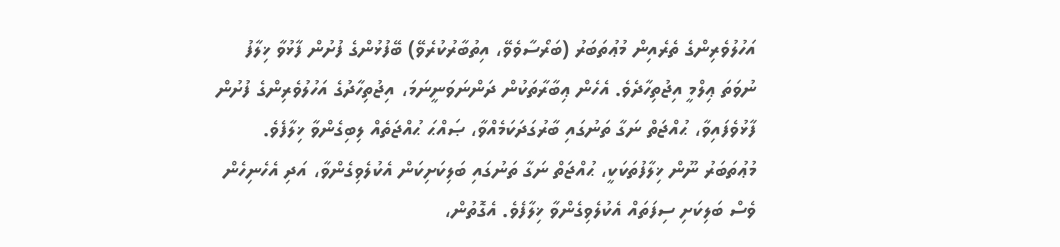އަހުލުވެރިންގެ ތެރެއިން މުޢުތަބަރު (ބަރޯސާވެވޭ، އިތުބާރުކުރެވޭ) ބޭފުޅުންގެ ފުށުން ފާޅުވާ ޚިލާފު ނުވަތަ ޢިލްމީ އިޖުތިހާދެވެ. އެހެން ޢިބާރާތަކުން ދަންނަވަނީނަމަ، އިޖުތިހާދުގެ އަހުލުވެރިންގެ ފުށުން ފާޅުވެފައިވާ، ޙުއްޖަތް ނަގާ ތަނުގައި ބާރުގަދަކަމެއްވާ، ޞައްޙަ ޙުއްޖަތެއް ލިބިގެންވާ ޚިލާފެވެ. މުޢުތަބަރު ނޫން ޚިލާފުތަކަކީ، ޙުއްޖަތް ނަގާ ތަނުގައި ބަލިކަށިކަން އެކުލެވިގެންވާ، އަދި އެހެނިހެން ވެސް ބަލިކަށި ސިފަތައް އެކުލެވިގެންވާ ޚިލާފެވެ. އެގޮތުން،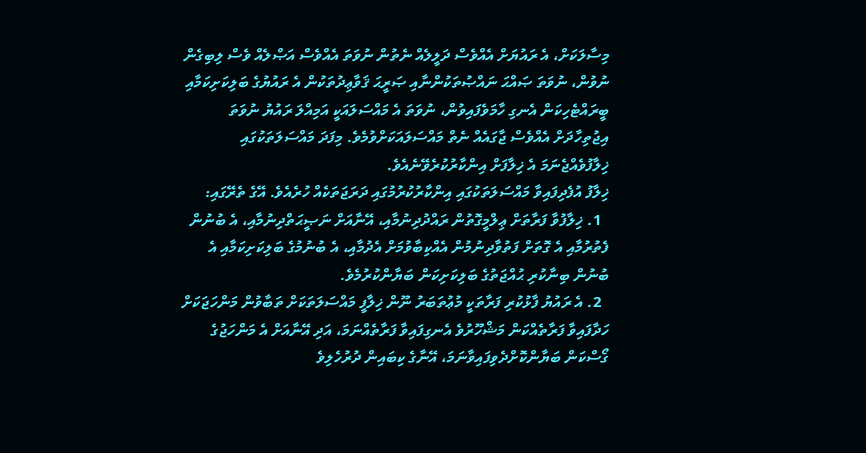މިސާލަކަށް، އެ ރައުޔަށް އެއްވެސް ދަލީލެއް ނެތުން ނުވަތަ އެއްވެސް އަޞްލެއް ވެސް ލިބިގެން ނުވުން، ނުވަތަ ޞައްޙަ ނައްޞުތަކުންނާއި ޞަރީޙަ ޤަވާޢިދުތަކުން އެ ރައުޔުގެ ބަލިކަށިކަމާއި ބީރައްޓެހިކަން އެނގި ހާމަވެފައިވުން، ނުވަތަ އެ މައްސަލައަކީ އަމިއްލަ ރައުޔު ނުވަތަ އިޖުތިހާދަށް އެއްވެސް ޖާގައެއް ނެތް މައްސަލައަކަށްވުމެވެ. މިފަދަ މައްސަލަތަކުގައި ޚިލާފުވެއްޖެނަމަ އެ ޚިލާފަށް އިންކާރުކުރެވޭނެއެވެ.
ޚިލާފު އުފެދިފައިވާ މައްސަލަތަކުގައި އިންކާރުކުރުމުގައި ދަރަޖަތަކެއް ހުރެއެވެ. އޭގެ ތެރޭގައި:
  1. ޚިލާފުވާ ފަރާތަށް ޢިލްމީގޮތުން ރައްދުދިނުމާއި، އޭނާއަށް ނަޞީޙަތްދިނުމާއި، އެ ބުނުން ފެތުރުމާއި އެ ގޮތަށް ފަތުވާދިނުމުން އެއްކިބާވުމަށް އެދުމާއި، އެ ބުނުމުގެ ބަލިކަށިކަމާއި އެ ބުނުން ބިނާކުރި ޙުއްޖަތުގެ ބަލިކަށިކަން ބަޔާންކުރުމެވެ.
  2. އެ ރައުޔު ފާޅުކުރި ފަރާތަކީ މުޢުތަބަރު ނޫން ޚިލާފީ މައްސަލަތަކަށް ތަބާވުން މަންހަޖަކަށް ހަދާފައިވާ ފަރާތެއްކަން މަޝްހޫރުވެ އެނގިފައިވާ ފަރާތެއްނަމަ، އަދި އޭނާއަށް އެ މަންހަޖުގެ ގޯސްކަން ބަޔާންކޮށްދެވިފައިވާނަމަ، އޭނާގެ ކިބައިން ދުރުހެލިވެ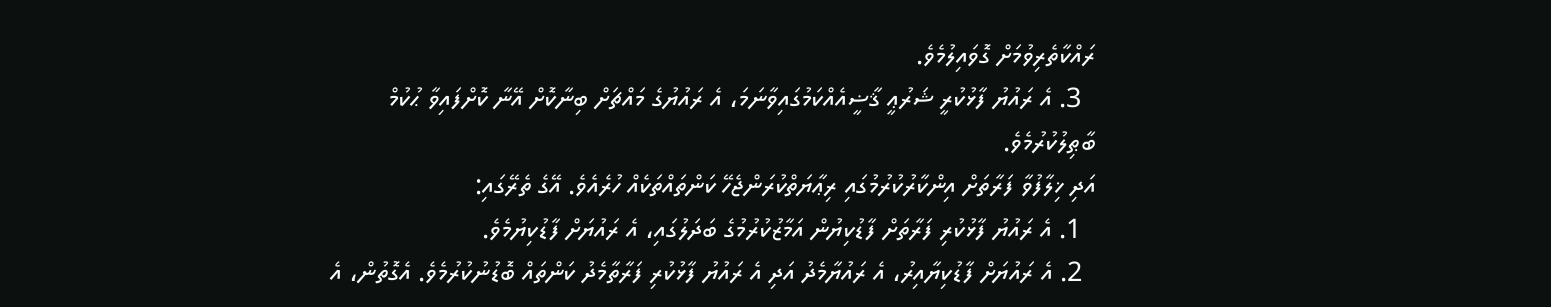ރައްކާތެރިވުމަށް ގޮވައިލުމެވެ.
  3. އެ ރައުޔު ފާޅުކުރީ ޝަރުޢީ ޤާޟީއެއްކަމުގައިވާނަމަ، އެ ރައުޔުގެ މައްޗަށް ބިނާކޮށް އޭނާ ކޮށްފައިވާ ޙުކުމް ބާޠިލުކުރުމެވެ.
އަދި ޚިލާފުވާ ފަރާތަށް އިންކާރުކުރުމުގައި ރިޢާޔަތްކުރަންޖެހޭ ކަންތައްތަކެއް ހުރެއެވެ. އޭގެ ތެރޭގައި:
  1. އެ ރައުޔު ފާޅުކުރި ފަރާތަށް ފާޑުކިޔުން އަމާޒުކުރުމުގެ ބަދަލުގައި، އެ ރައުޔަށް ފާޑުކިޔުމެވެ.
  2. އެ ރައުޔަށް ފާޑުކިޔާއިރު، އެ ރައުޔާމެދު އަދި އެ ރައުޔު ފާޅުކުރި ފަރާތާމެދު ކަންތައް ބޮޑުނުކުރުމެވެ. އެގޮތުން، އެ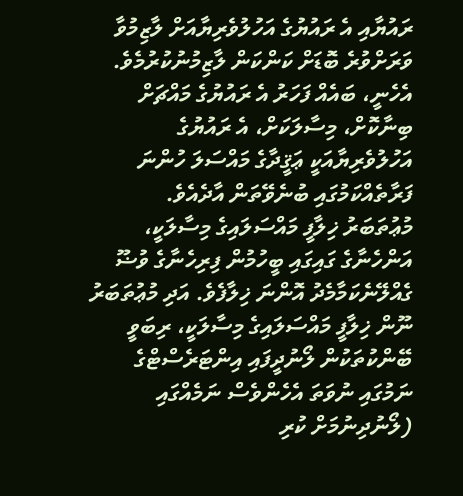ރައުޔާއި އެ ރައުޔުގެ އަހުލުވެރިޔާއަށް ލާޒިމުވާ ވަރަށްވުރެ ބޮޑަށް ކަންކަން ލާޒިމުނުކުރުމެވެ. އެހެނީ، ބައެއް ފަހަރު އެ ރައުޔުގެ މައްޗަށް ބިނާކޮށް، މިސާލަކަށް، އެ ރައުޔުގެ އަހުލުވެރިޔާއަކީ ޢަޤީދާގެ މައްސަލަ ހުންނަ ފަރާތެއްކަމުގައި ބުނެވޭތަން އާދެއެވެ.
މުޢުތަބަރު ޚިލާފީ މައްސަލައިގެ މިސާލަކީ، އަންހެނާގެ ގައިގައި ބީހުމުން ފިރިހެނާގެ ވުޟޫ ގެއްލޭނެކަމާމެދު އޮންނަ ޚިލާފެވެ. އަދި މުޢުތަބަރު ނޫން ޚިލާފީ މައްސަލައިގެ މިސާލަކީ، ރިބަވީ ބޭންކުތަކުން ލޯނުދީފައި އިންޓަރެސްޓްގެ ނަމުގައި ނުވަތަ އެހެންވެސް ނަމެއްގައި (ލޯނުދިނުމަށް ކުރި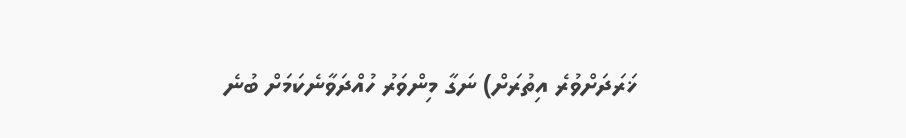ޚަރަދަށްވުރެ އިތުރަށް) ނަގާ މިންވަރު ހުއްދަވާނެކަމަށް ބުނެ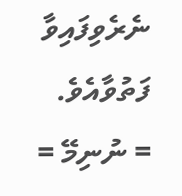ނެރެވިފައިވާ ފަތުވާއެވެ.
= ނުނިމޭ =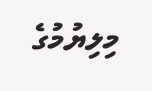މިލިޔުމުގެ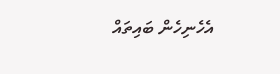އެހެނިހެން ބައިތައް